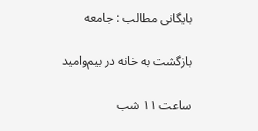بایگانی مطالب : جامعه

بازگشت به خانه در بیم‌وامید

ساعت ۱۱ شب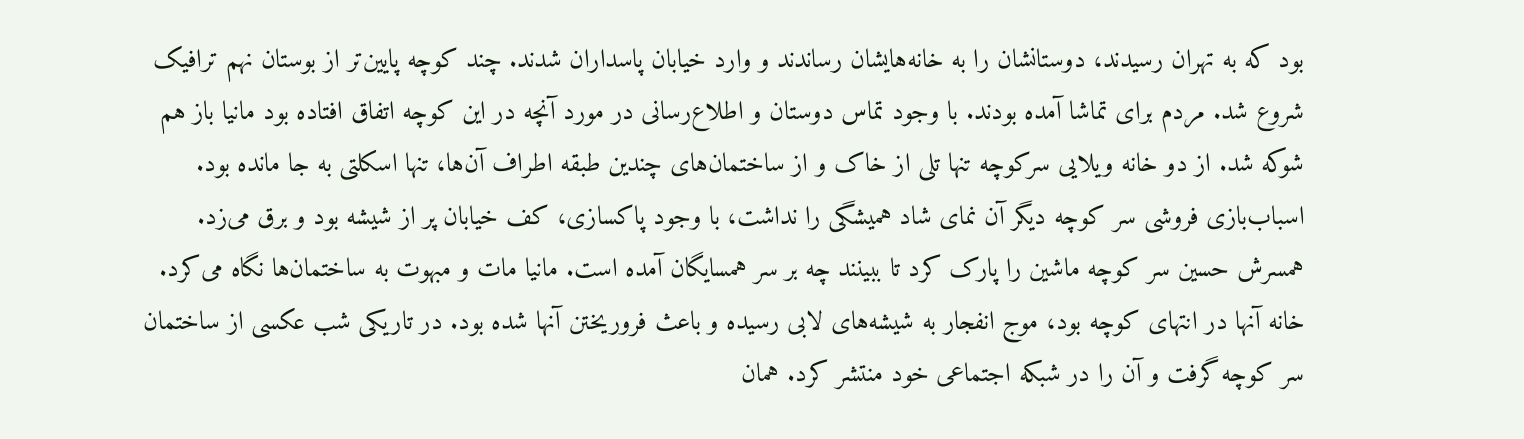بود که به تهران رسیدند، دوستانشان را به خانه‌هایشان رساندند و وارد خیابان پاسداران شدند. چند کوچه پایین‌تر از بوستان نهم ترافیک شروع شد. مردم برای تماشا آمده بودند. با وجود تماس دوستان و اطلاع‌رسانی در مورد آنچه در این کوچه اتفاق افتاده بود مانیا باز هم شوکه شد. از دو خانه ویلایی سرکوچه تنها تلی از خاک و از ساختما‌ن‌های چندین طبقه اطراف آن‌ها، تنها اسکلتی به جا مانده بود. اسباب‌بازی فروشی سر کوچه دیگر آن نمای شاد همیشگی را نداشت، با وجود پاکسازی، کف خیابان پر از شیشه بود و برق می‌زد. همسرش حسین سر کوچه ماشین را پارک کرد تا ببینند چه بر سر همسایگان آمده است. مانیا مات و مبهوت به ساختمان‌ها نگاه می‌کرد. خانه‌ آنها در انتهای کوچه بود،‌ موج انفجار به شیشه‌های لابی رسیده و باعث فروریختن آنها شده بود. در تاریکی شب عکسی از ساختمان سر کوچه گرفت‌ و آن را در شبکه اجتماعی خود منتشر کرد. همان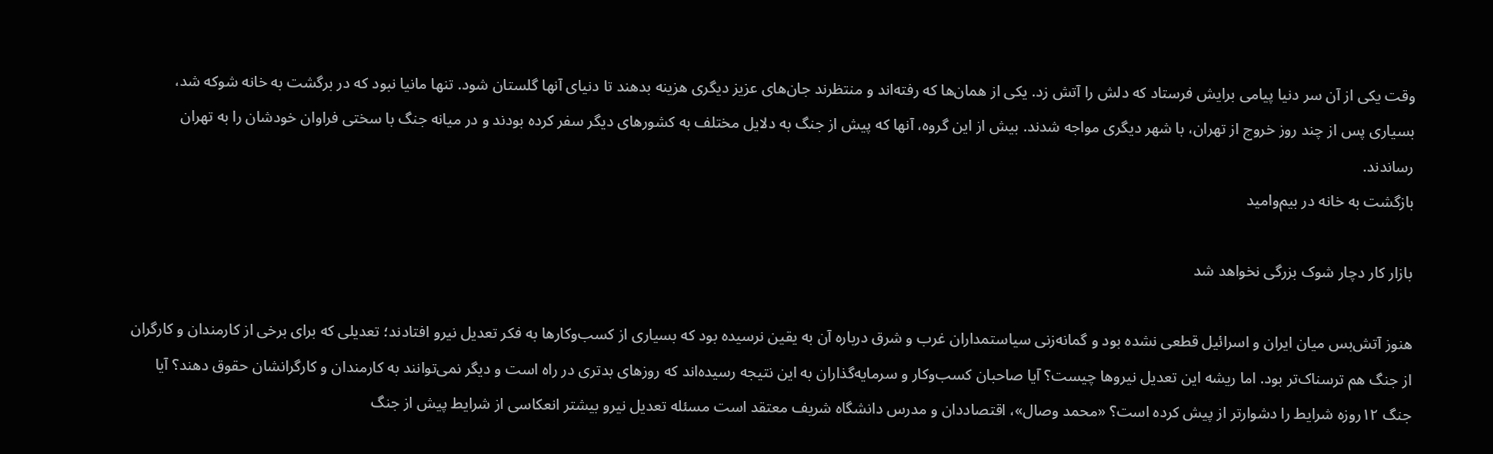وقت یکی از آن سر دنیا پیامی برایش فرستاد که دلش را آتش زد. یکی از همان‌ها که رفته‌اند و منتظرند جان‌های عزیز دیگری هزینه بدهند تا دنیای آنها گلستان شود. تنها مانیا نبود که در برگشت به خانه شوکه شد، بسیاری پس از چند روز خروج از تهران،‌ با شهر دیگری مواجه شدند. بیش از این گروه، آنها که پیش از جنگ به دلایل مختلف به کشورهای دیگر سفر کرده بودند و در میانه جنگ با سختی فراوان خودشان را به تهران رساندند.
بازگشت به خانه در بیم‌وامید

بازار کار دچار شوک بزرگی نخواهد شد

هنوز آتش‌بس میان ایران و اسرائیل قطعی نشده بود و گمانه‌زنی‌ سیاستمداران غرب و شرق درباره آن به یقین نرسیده بود که بسیاری از کسب‌وکارها به فکر تعدیل نیرو افتادند؛ تعدیلی که برای برخی از کارمندان و کارگران از جنگ هم ترسناک‌تر بود. اما ریشه این تعدیل نیروها چیست؟ آیا صاحبان کسب‌وکار و سرمایه‌گذاران به این نتیجه رسیده‌اند که روزهای بدتری در راه است و دیگر نمی‌توانند به کارمندان و کارگرانشان حقوق دهند؟ آیا جنگ ۱۲روزه شرایط را دشوارتر از پیش کرده است؟ «محمد وصال»، اقتصاددان و مدرس دانشگاه شریف معتقد است مسئله تعدیل نیرو بیشتر انعکاسی از شرایط پیش از جنگ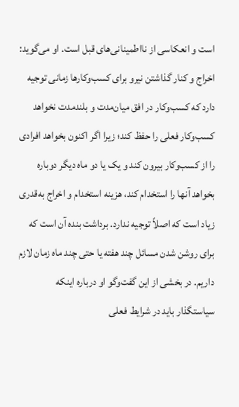است و انعکاسی از نااطمینانی‌های قبل است. او می‌گوید: اخراج و کنار گذاشتن نیرو برای کسب‌وکارها زمانی توجیه دارد که کسب‌وکار در افق میان‌مدت و بلندمدت نخواهد کسب‌وکار فعلی را حفظ کند؛ زیرا اگر اکنون بخواهد افرادی را از کسب‌وکار بیرون کند و یک یا دو ماه دیگر دوباره بخواهد آنها را استخدام کند، هزینه استخدام و اخراج به‌قدری زیاد است که اصلاً توجیه ندارد. برداشت بنده آن است که برای روشن شدن مسائل چند هفته یا حتی چند ماه زمان لازم داریم. در بخشی از این گفت‌وگو او درباره اینکه سیاستگذار باید در شرایط فعلی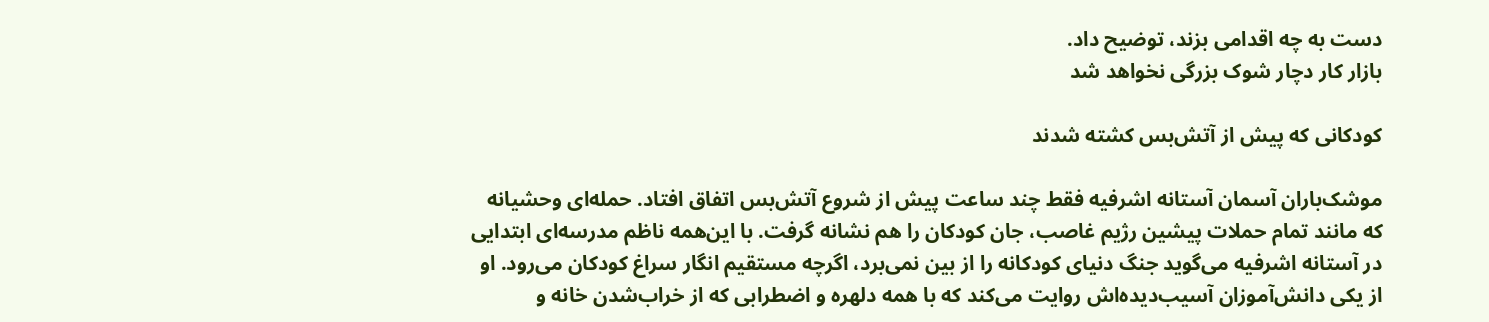دست به چه اقدامی بزند، توضیح داد.
بازار کار دچار شوک بزرگی نخواهد شد

کودکانی که پیش از آتش‌بس کشته‌ شدند

موشک‌باران آسمان آستانه اشرفیه فقط چند ساعت پیش از شروع آتش‌بس اتفاق افتاد. حمله‌ای وحشیانه که مانند تمام حملات پیشین رژیم غاصب، جان کودکان را هم نشانه گرفت. با این‌همه ناظم مدرسه‌ای ابتدایی در آستانه اشرفیه می‌گوید جنگ دنیای کودکانه را از بین نمی‌برد، اگرچه مستقیم انگار سراغ کودکان می‌رود. او از یکی دانش‌آموزان آسیب‌دیده‌اش روایت می‌کند که با همه دلهره و اضطرابی که از خراب‌شدن خانه و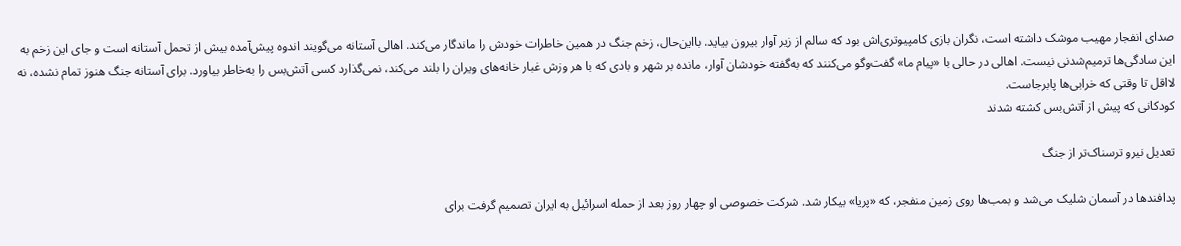صدای انفجار مهیب موشک داشته است، نگران بازی کامپیوتری‌اش بود که سالم از زیر آوار بیرون بیاید. بااین‌حال، زخم جنگ در همین خاطرات خودش را ماندگار می‌کند. اهالی آستانه می‌گویند اندوه پیش‌آمده بیش از تحمل آستانه‌ است و جای این زخم به این سادگی‌ها ترمیم‌شدنی نیست. اهالی در حالی با «پیام ما» گفت‌وگو می‌کنند که به‌گفته خودشان آوار، مانده بر شهر و بادی که با هر وزش غبار خانه‌های ویران را بلند می‌کند، نمی‌گذارد کسی آتش‌بس را به‌خاطر بیاورد. برای آستانه جنگ هنوز تمام نشده، نه لااقل تا وقتی که خرابی‌ها پابرجاست.
کودکانی که پیش از آتش‌بس کشته‌ شدند

تعدیل نیرو ترسناک‌تر از جنگ

پدافندها در آسمان شلیک می‌شد و بمب‌ها روی زمین منفجر، که «پریا» بیکار شد. شرکت خصوصی او چهار روز بعد از حمله اسرائیل به ایران تصمیم گرفت برای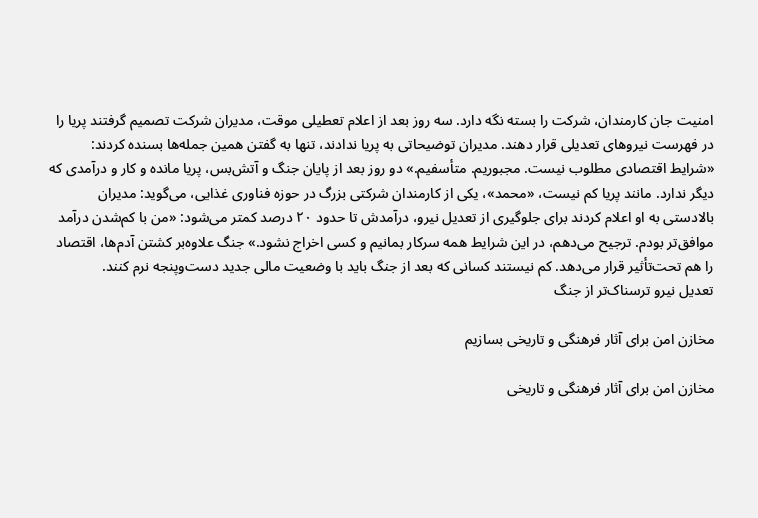امنیت جان کارمندان، شرکت را بسته نگه‌ دارد. سه روز بعد از اعلام تعطیلی موقت، مدیران شرکت تصمیم گرفتند پریا را در فهرست نیروهای تعدیلی قرار دهند. مدیران توضیحاتی به پریا ندادند، تنها به گفتن همین جمله‌ها بسنده کردند: «شرایط اقتصادی مطلوب نیست. مجبوریم. متأسفیم.» دو روز بعد از پایان جنگ و آتش‌بس، پریا مانده و کار و درآمدی که دیگر ندارد. مانند پریا کم نیست، «محمد»، یکی از کارمندان شرکتی بزرگ در حوزه فناوری غذایی، می‌گوید: مدیران بالادستی به او اعلام کردند برای جلوگیری از تعدیل نیرو، درآمدش تا حدود ۲۰ درصد کمتر می‌شود: «من با کم‌شدن درآمد موافق‌تر بودم. ترجیح می‌دهم، در این شرایط همه سرکار بمانیم و کسی اخراج نشود.» جنگ علاوه‌بر کشتن آدم‌ها، اقتصاد را هم تحت‌تأثیر قرار می‌دهد. کم نیستند کسانی که بعد از جنگ باید با وضعیت مالی جدید دست‌و‌پنجه نرم کنند.
تعدیل نیرو ترسناک‌تر از جنگ

مخازن امن برای آثار فرهنگی و تاریخی بسازیم

مخازن امن برای آثار فرهنگی و تاریخی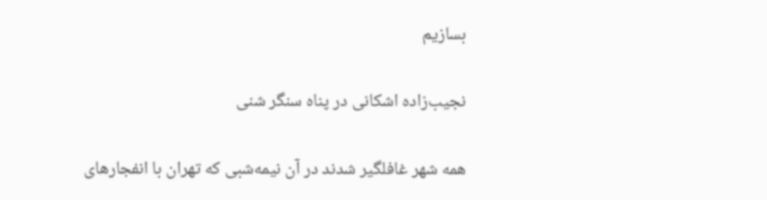بسازیم

نجیب‌زاده اشکانی در پناه سنگر شنی

همه شهر غافلگیر شدند در آن نیمه‌شبی که تهران با انفجارهای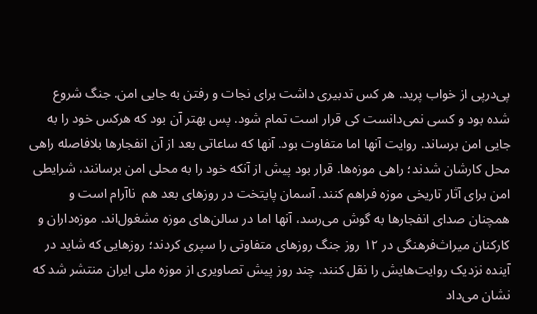پی‌درپی از خواب پرید. هر کس تدبیری داشت برای نجات و رفتن به جایی امن. جنگ شروع شده بود و کسی نمی‌دانست کی قرار است تمام شود. پس بهتر آن بود که هرکس خود را به جایی امن برساند. روایت آنها اما متفاوت بود. آنها که ساعاتی بعد از آن انفجارها بلافاصله راهی محل کارشان شدند؛ راهی موزه‌ها. قرار بود پیش از آنکه خود را به محلی امن برسانند، شرایطی امن برای آثار تاریخی موزه فراهم کنند. آسمان پایتخت در روزهای بعد هم  ناآرام است و همچنان صدای انفجارها به گوش می‌رسد، آنها اما در سالن‌های موزه مشغول‌اند. موزه‌داران و کارکنان میراث‌فرهنگی در ۱۲ روز جنگ روزهای متفاوتی را سپری کردند؛ روزهایی که شاید در آینده نزدیک روایت‌هایش را نقل کنند. چند روز پیش تصاویری از موزه ملی ایران منتشر شد که نشان می‌داد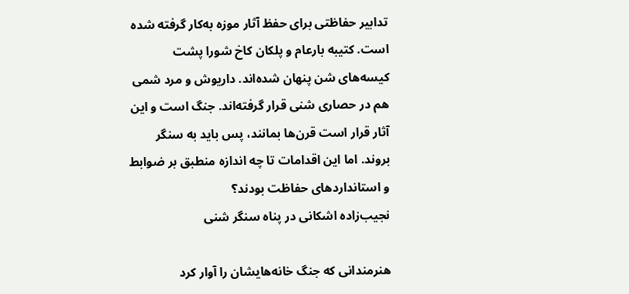تدابیر حفاظتی برای حفظ آثار موزه به‌کار گرفته شده است. کتیبه بارعام و پلکان کاخ شورا پشت کیسه‌های شن پنهان شده‌اند. داریوش و مرد شمی هم در حصاری شنی قرار گرفته‌اند. جنگ است و این آثار قرار است قرن‌ها بمانند، پس باید به سنگر بروند. اما این اقدامات تا چه اندازه منطبق بر ضوابط و استانداردهای حفاظت بودند؟
نجیب‌زاده اشکانی در پناه سنگر شنی

هنرمندانی که جنگ خانه‌هایشان را آوار کرد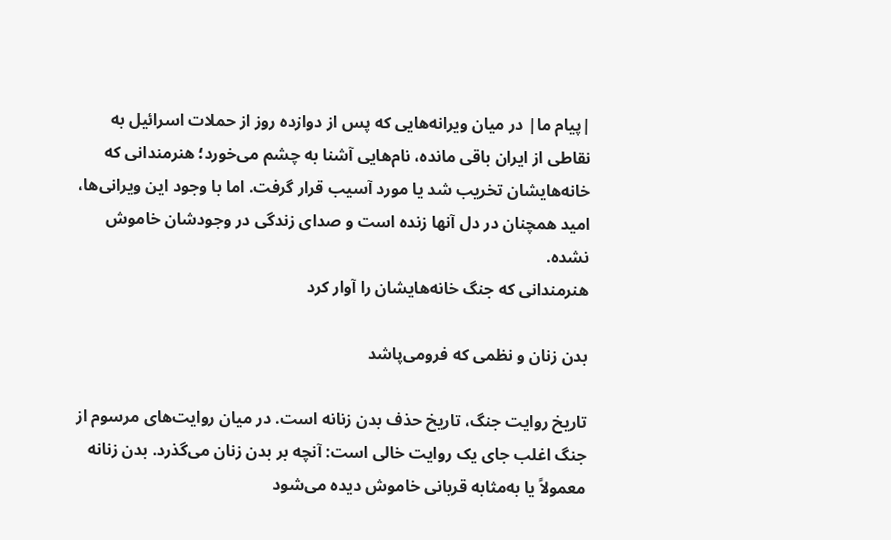|پیام ما| در میان ویرانه‌هایی که پس از دوازده روز از حملات اسرائیل به نقاطی از ایران باقی مانده، نام‌هایی آشنا به چشم می‌خورد؛ هنرمندانی که خانه‌هایشان تخریب شد یا مورد آسیب قرار گرفت. اما با وجود این ویرانی‌ها، امید همچنان در دل آنها زنده است و صدای زندگی در وجودشان خاموش نشده.
هنرمندانی که جنگ خانه‌هایشان را آوار کرد

بدن زنان و نظمی که فرومی‌پاشد

تاریخ روایت جنگ، تاریخ حذف بدن زنانه است. در میان روایت‌های مرسوم از جنگ اغلب جای یک روایت خالی‌ است: آنچه بر بدن زنان می‌گذرد. بدن زنانه معمولاً یا به‌مثابه‌ قربانی خاموش دیده می‌شود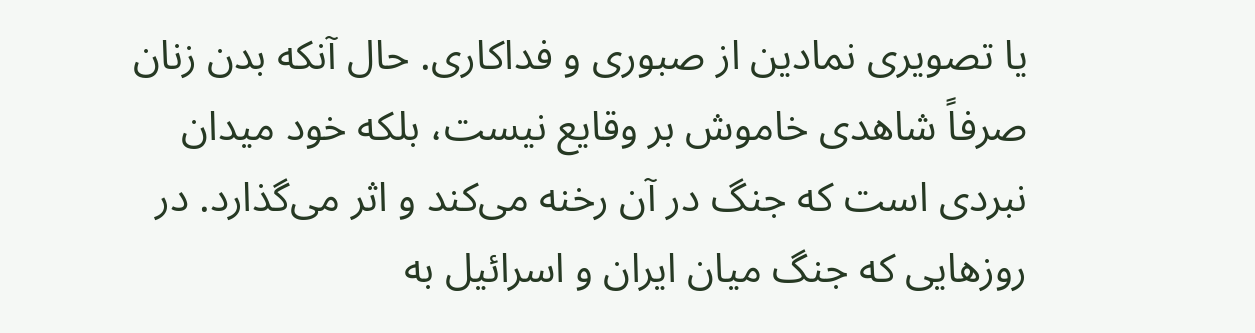یا تصویری نمادین از صبوری و فداکاری. حال آنکه بدن زنان صرفاً شاهدی خاموش بر وقایع نیست، بلکه خود میدان نبردی‌ است که جنگ در آن رخنه می‌کند و اثر می‌گذارد. در روزهایی که جنگ میان ایران و اسرائیل به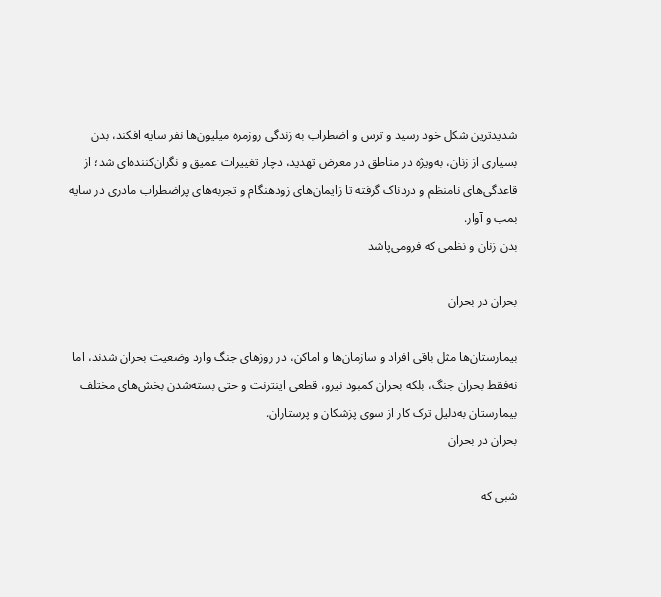شدیدترین شکل خود رسید و ترس و اضطراب به زندگی روزمره‌ میلیون‌ها نفر سایه افکند، بدن بسیاری از زنان، به‌ویژه در مناطق در معرض تهدید، دچار تغییرات عمیق و نگران‌کننده‌ای شد؛ از قاعدگی‌های نامنظم و دردناک گرفته تا زایمان‌های زودهنگام و تجربه‌های پراضطراب مادری در سایه‌ بمب و آوار.
بدن زنان و نظمی که فرومی‌پاشد

بحران در بحران

بیمارستان‌ها مثل باقی افراد و سازمان‌ها و اماکن، در روزهای جنگ وارد وضعیت بحران شدند، اما نه‌فقط بحران جنگ، بلکه بحران کمبود نیرو، قطعی اینترنت و حتی بسته‌شدن بخش‌های مختلف بیمارستان به‌دلیل ترک کار از سوی پزشکان و پرستاران.
بحران در بحران

شبی که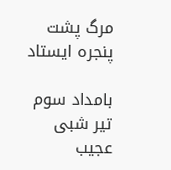مرگ پشت پنجره ایستاد

بامداد سوم تیر شبی عجیب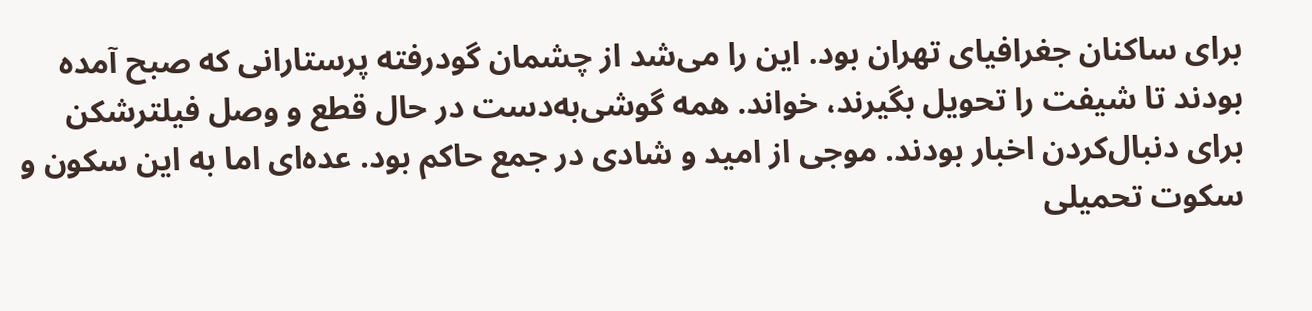برای ساکنان جغرافیای تهران بود. این را می‌شد از چشمان گودرفته پرستارانی که صبح آمده بودند تا شیفت‌ را تحویل بگیرند، خواند. همه گوشی‌به‌دست در حال قطع و وصل فیلترشکن برای دنبال‌کردن اخبار بودند. موجی از امید و شادی در جمع حاکم بود. عده‌ای اما به این سکون و سکوت تحمیلی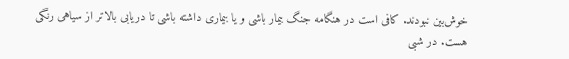خوش‌بین نبودند. کافی‌ است در هنگامه جنگ بیمار باشی و یا بیماری داشته باشی تا دریابی بالاتر از سیاهی رنگی هست. در شبی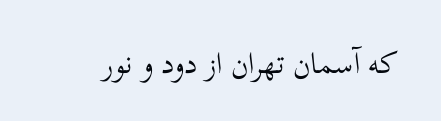که آسمان تهران از دود و نور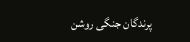پرندگان جنگی روشن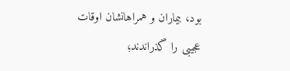بود، بیماران و همراهانشان اوقات عجیبی را گذراندند؛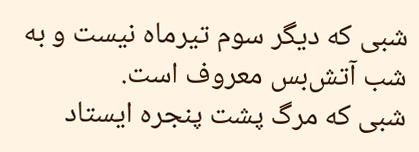شبی که دیگر سوم تیرماه نیست و به شب آتش‌بس معروف است.
شبی که مرگ پشت پنجره ایستاد